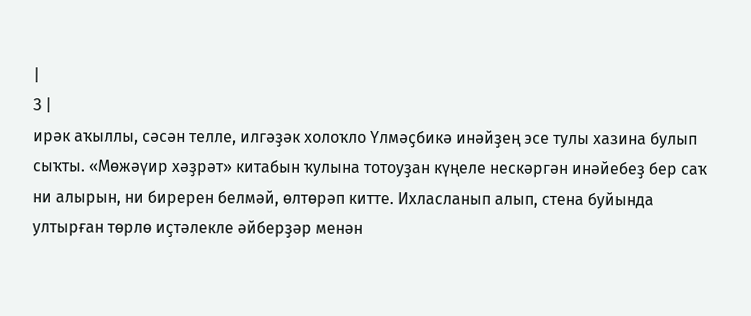|
З |
ирәк аҡыллы, сәсән телле, илгәҙәк холоҡло Үлмәҫбикә инәйҙең эсе тулы хазина булып сыҡты. «Мөжәүир хәҙрәт» китабын ҡулына тотоуҙан күңеле нескәргән инәйебеҙ бер саҡ ни алырын, ни биререн белмәй, өлтөрәп китте. Ихласланып алып, стена буйында ултырған төрлө иҫтәлекле әйберҙәр менән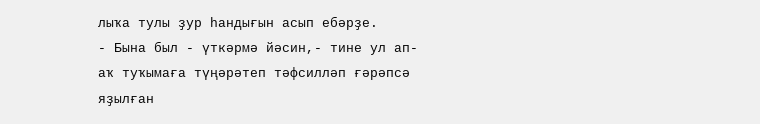лыҡа тулы ҙур һандығын асып ебәрҙе.
- Бына был - үткәрмә йәсин,- тине ул ап-аҡ туҡымаға түңәрәтеп тәфсилләп ғәрәпсә яҙылған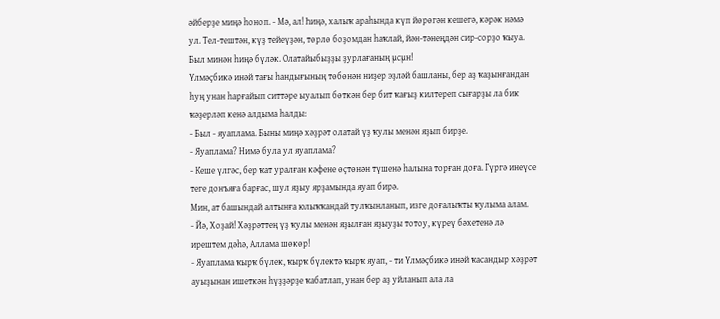әйберҙе миңә һоноп. - Мә, ал! Һиңә, халыҡ араһында күп йөрөгән кешегә, кәрәк нәмә ул. Тел-тештән, күҙ тейеүҙән, төрлө боҙомдан һаҡлай, йән-тәнеңдән сир-сорҙо ҡыуа. Был минән һиңә бүләк. Олатайыбыҙҙы ҙурлағаның µсµн!
Үлмәҫбикә инәй тағы һандығының төбөнән ниҙер эҙләй башланы, бер аҙ ҡаҙынғандан һуң унан һарғайып ситтәре ыуалып бөткән бер бит ҡағыҙ килтереп сығарҙы ла бик ҡәҙерләп кенә алдыма һалды:
- Был - яуаплама. Быны миңә хәҙрәт олатай үҙ ҡулы менән яҙып бирҙе.
- Яуаплама? Нимә була ул яуаплама?
- Кеше үлгәс, бер ҡат уралған кәфене өҫтөнән түшенә һалына торған доға. Гүргә инеүсе теге донъяға барғас, шул яҙыу ярҙамында яуап бирә.
Мин, ат башындай алтынға юлыҡҡандай тулҡынланып, изге доғалыҡты ҡулыма алам.
- Йә, Хоҙай! Хәҙрәттең үҙ ҡулы менән яҙылған яҙыуҙы тотоу, күреү бәхетенә лә ирештем дәһә, Аллама шөкөр!
- Яуаплама ҡырҡ бүлек, ҡырҡ бүлектә ҡырҡ яуап, - ти Үлмәҫбикә инәй ҡасандыр хәҙрәт ауыҙынан ишеткән һүҙҙәрҙе ҡабатлап, унан бер аҙ уйланып ала ла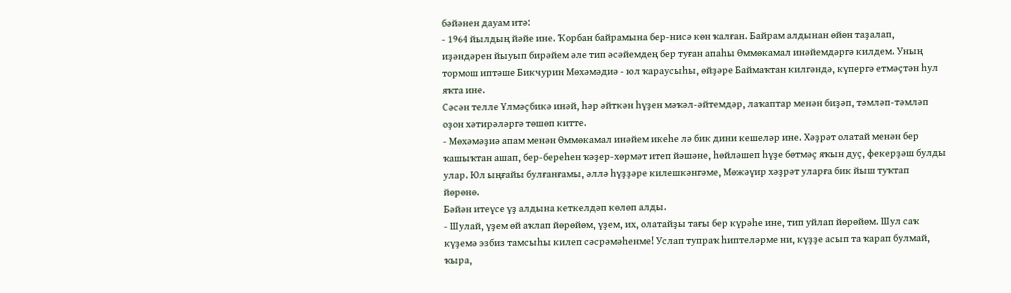бәйәнен дауам итә:
- 1964 йылдың йәйе ине. Ҡорбан байрамына бер-нисә көн ҡалған. Байрам алдынан өйөн таҙалап, иҙәндәрен йыуып бирәйем әле тип әсәйемдең бер туған апаһы Өммөкамал инәйемдәргә килдем. Уның тормош иптәше Бикчурин Мөхәмәдиә - юл ҡараусыһы, өйҙәре Баймаҡтан килгәндә, күпергә етмәҫтән һул яҡта ине.
Сәсән телле Үлмәҫбикә инәй, һәр әйткән һүҙен мәҡәл-әйтемдәр, лаҡаптар менән биҙәп, тәмләп-тәмләп оҙон хәтирәләргә төшөп китте.
- Мөхәмәҙиә апам менән Өммөкамал инәйем икеһе лә бик дини кешеләр ине. Хәҙрәт олатай менән бер ҡашыҡтан ашап, бер-береһен ҡәҙер-хөрмәт итеп йәшәне, һөйләшеп һүҙе бөтмәҫ яҡын дуҫ, фекерҙәш булды улар. Юл ыңғайы булғанғамы, әллә һүҙҙәре килешкәнгәме, Мөжәүир хәҙрәт уларға бик йыш туҡтап йөрөнө.
Бәйән итеүсе үҙ алдына кеткелдәп көлөп алды.
- Шулай, үҙем өй аҡлап йөрөйөм, үҙем, их, олатайҙы тағы бер күрәһе ине, тип уйлап йөрөйөм. Шул саҡ күҙемә эзбиз тамсыһы килеп сәсрәмәһенме! Услап тупраҡ һиптеләрме ни, күҙҙе асып та ҡарап булмай, ҡыра,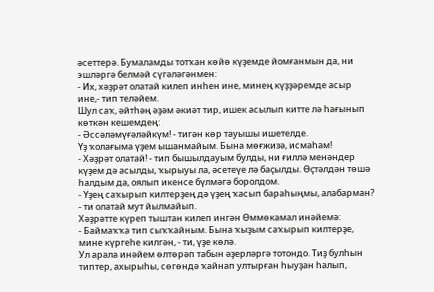әсеттерә. Бумаламды тотҡан көйө күҙемде йомғанмын да, ни эшләргә белмәй сүгәләгәнмен:
- Их, хәҙрәт олатай килеп инһен ине, минең күҙҙәремде асыр ине,- тип теләйем.
Шул саҡ, әйтһәң әҙәм әкиәт тир, ишек асылып китте лә һағынып көткән кешемдең:
- Әссәләмүғәләйкүм! - тигән көр тауышы ишетелде.
Үҙ ҡолағыма үҙем ышанмайым. Бына мөғжизә, исмаһам!
- Хәҙрәт олатай! - тип бышылдауым булды, ни ғиллә менәндер күҙем дә асылды, ҡырыуы ла, әсетеүе лә баҫылды. Өҫтәлдән төшә һалдым да, оялып икенсе бүлмәгә боролдом.
- Үҙең саҡырып килтерҙең дә үҙең ҡасып бараһыңмы, алабарман? - ти олатай мут йылмайып.
Хәҙрәтте күреп тыштан килеп ингән Өммөкамал инәйемә:
- Баймаҡҡа тип сыҡҡайным. Бына ҡыҙым саҡырып килтерҙе, мине күргеһе килгән, - ти, үҙе көлә.
Ул арала инәйем өлтөрәп табын әҙерләргә тотондо. Тиҙ булһын типтер, ахырыһы, сөгөндә ҡайнап ултырған һыуҙан һалып,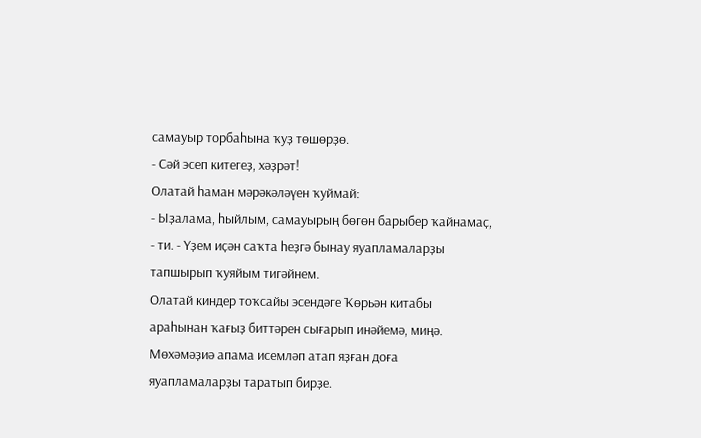самауыр торбаһына ҡуҙ төшөрҙө.
- Сәй эсеп китегеҙ, хәҙрәт!
Олатай һаман мәрәкәләүен ҡуймай:
- Ыҙалама, һыйлым, самауырың бөгөн барыбер ҡайнамаҫ, - ти. - Үҙем иҫән саҡта һеҙгә бынау яуапламаларҙы тапшырып ҡуяйым тигәйнем.
Олатай киндер тоҡсайы эсендәге Ҡөрьән китабы араһынан ҡағыҙ биттәрен сығарып инәйемә, миңә. Мөхәмәҙиә апама исемләп атап яҙған доға яуапламаларҙы таратып бирҙе.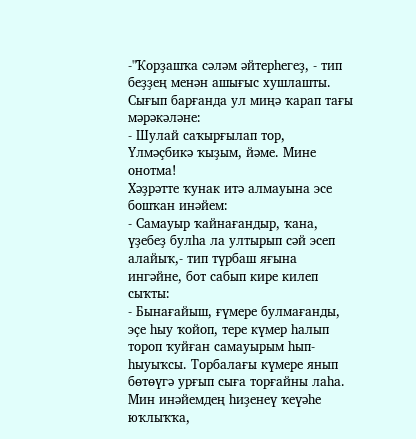-"Ҡорҙашҡа сәләм әйтерһегеҙ, - тип беҙҙең менән ашығыс хушлашты. Сығып барғанда ул миңә ҡарап тағы мәрәкәләне:
- Шулай саҡырғылап тор, Үлмәҫбикә ҡыҙым, йәме. Мине онотма!
Хәҙрәтте ҡунак итә алмауына эсе бошҡан инәйем:
- Самауыр ҡайнағандыр, ҡана, үҙебеҙ булһа ла ултырып сәй эсеп алайыҡ,- тип түрбаш яғына ингәйне, бот сабып кире килеп сыҡты:
- Бынағайыш, ғүмере булмағанды, эҫе һыу ҡойоп, тере күмер һалып тороп ҡуйған самауырым һып-һыуыҡсы. Торбалағы күмере янып бөтөүгә урғып сыға торғайны лаһа.
Мин инәйемдең һиҙенеү ҡеүәһе юҡлыҡҡа,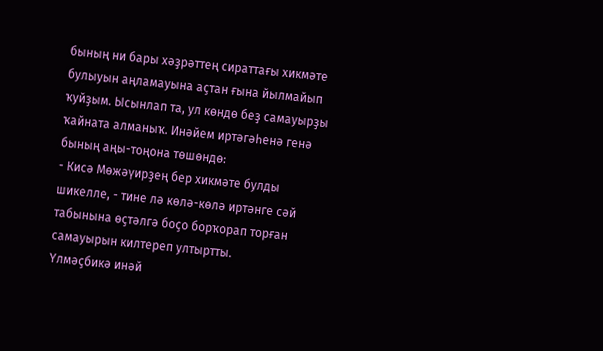бының ни бары хәҙрәттең сираттағы хикмәте булыуын аңламауына аҫтан ғына йылмайып ҡуйҙым. Ысынлап та, ул көндө беҙ самауырҙы ҡайната алманыҡ. Инәйем иртәгәһенә генә бының аңы-тоңона төшөндө:
- Кисә Мөжәүирҙең бер хикмәте булды шикелле, - тине лә көлә-көлә иртәнге сәй табынына өҫтәлгә боҫо борҡорап торған самауырын килтереп ултыртты.
Үлмәҫбикә инәй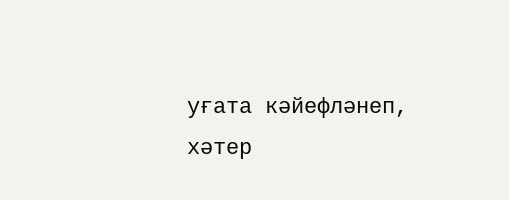уғата кәйефләнеп, хәтер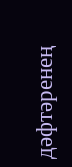дәфтәренең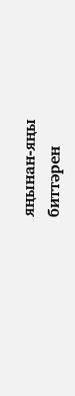яңынан-яңы биттәрен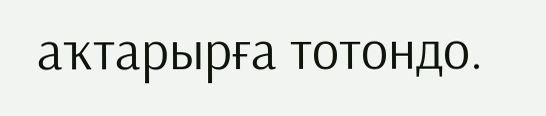аҡтарырға тотондо.